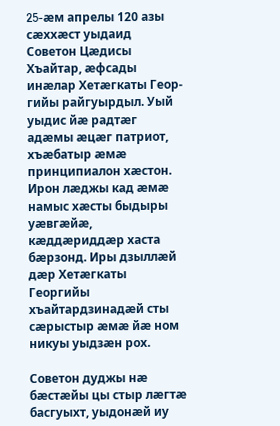25-æм апрелы 120 азы сæххæст уыдаид Советон Цæдисы Хъайтар, æфсады инæлар Хетæгкаты Геор-гийы райгуырдыл. Уый уыдис йæ радтæг адæмы æцæг патриот, хъæбатыр æмæ принципиалон хæстон. Ирон лæджы кад æмæ намыс хæсты быдыры уæвгæйæ, кæддæриддæр хаста бæрзонд. Иры дзыллæй дæр Хетæгкаты Георгийы хъайтардзинадæй сты сæрыстыр æмæ йæ ном никуы уыдзæн рох.

Советон дуджы нæ бæстæйы цы стыр лæгтæ басгуыхт, уыдонæй иу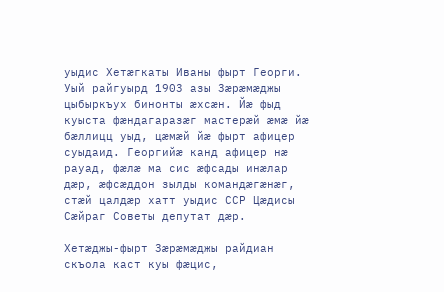уыдис Хетæгкаты Иваны фырт Георги. Уый райгуырд 1903 азы Зæрæмæджы цыбыркъух бинонты æхсæн. Йæ фыд куыста фæндагаразæг мастерæй æмæ йæ бæллицц уыд, цæмæй йæ фырт афицер суыдаид. Георгийæ канд афицер нæ рауад, фæлæ ма сис æфсады инæлар дæр, æфсæддон зылды командæгæнæг, стæй цалдæр хатт уыдис ССР Цæдисы Сæйраг Советы депутат дæр.

Хетæджы-фырт Зæрæмæджы райдиан скъола каст куы фæцис,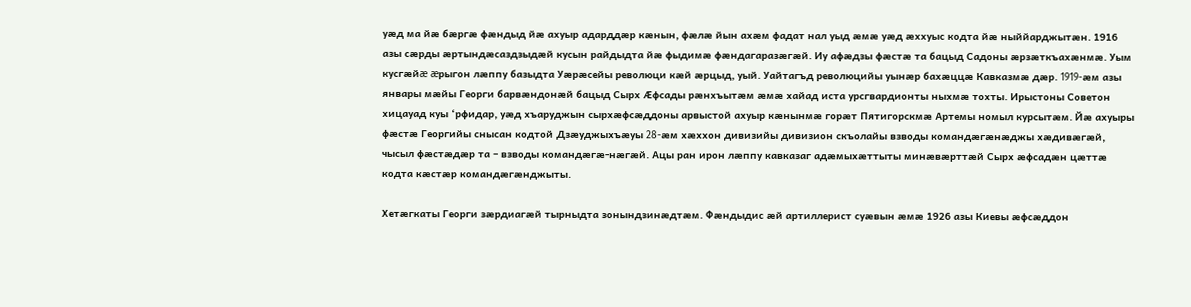уæд ма йæ бæргæ фæндыд йæ ахуыр адарддæр кæнын, фæлæ йын ахæм фадат нал уыд æмæ уæд æххуыс кодта йæ ныййарджытæн. 1916 азы сæрды æртындæсаздзыдæй кусын райдыдта йæ фыдимæ фæндагаразæгæй. Иу афæдзы фæстæ та бацыд Садоны æрзæткъахæнмæ. Уым кусгæйæ æрыгон лæппу базыдта Уæрæсейы революци кæй æрцыд, уый. Уайтагъд революцийы уынæр бахæццæ Кавказмæ дæр. 1919-æм азы январы мæйы Георги барвæндонæй бацыд Сырх Æфсады рæнхъытæм æмæ хайад иста урсгвардионты ныхмæ тохты. Ирыстоны Советон хицауад куы ‘рфидар, уæд хъаруджын сырхæфсæддоны арвыстой ахуыр кæнынмæ горæт Пятигорскмæ Артемы номыл курсытæм. Йæ ахуыры фæстæ Георгийы снысан кодтой Дзæуджыхъæуы 28-æм хæххон дивизийы дивизион скъолайы взводы командæгæнæджы хæдивæгæй, чысыл фæстæдæр та – взводы командæгæ-нæгæй. Ацы ран ирон лæппу кавказаг адæмыхæттыты минæвæрттæй Сырх æфсадæн цæттæ кодта кæстæр командæгæнджыты.

Хетæгкаты Георги зæрдиагæй тырныдта зонындзинæдтæм. Фæндыдис æй артиллерист суæвын æмæ 1926 азы Киевы æфсæддон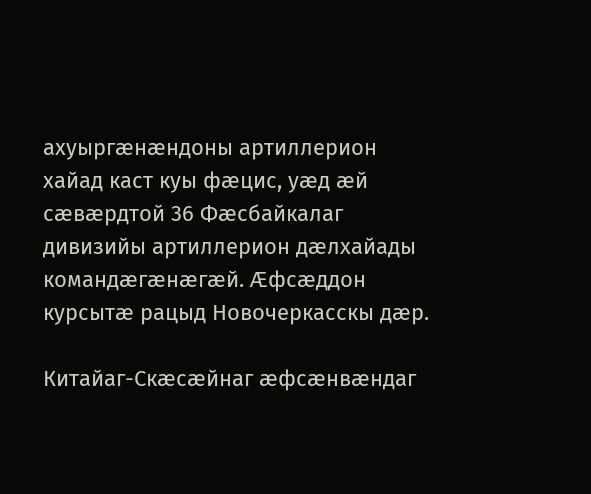ахуыргæнæндоны артиллерион хайад каст куы фæцис, уæд æй сæвæрдтой 36 Фæсбайкалаг дивизийы артиллерион дæлхайады командæгæнæгæй. Æфсæддон курсытæ рацыд Новочеркасскы дæр.

Китайаг-Скæсæйнаг æфсæнвæндаг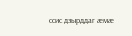ссис дзырддаг æмæ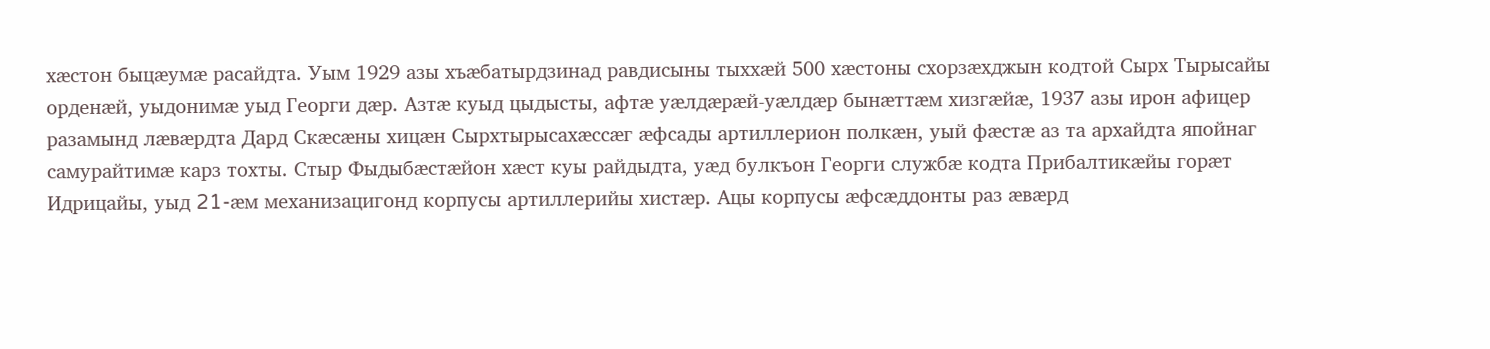хæстон быцæумæ расайдта. Уым 1929 азы хъæбатырдзинад равдисыны тыххæй 500 хæстоны схорзæхджын кодтой Сырх Тырысайы орденæй, уыдонимæ уыд Георги дæр. Азтæ куыд цыдысты, афтæ уæлдæрæй-уæлдæр бынæттæм хизгæйæ, 1937 азы ирон афицер разамынд лæвæрдта Дард Скæсæны хицæн Сырхтырысахæссæг æфсады артиллерион полкæн, уый фæстæ аз та архайдта япойнаг самурайтимæ карз тохты. Стыр Фыдыбæстæйон хæст куы райдыдта, уæд булкъон Георги службæ кодта Прибалтикæйы горæт Идрицайы, уыд 21-æм механизацигонд корпусы артиллерийы хистæр. Ацы корпусы æфсæддонты раз æвæрд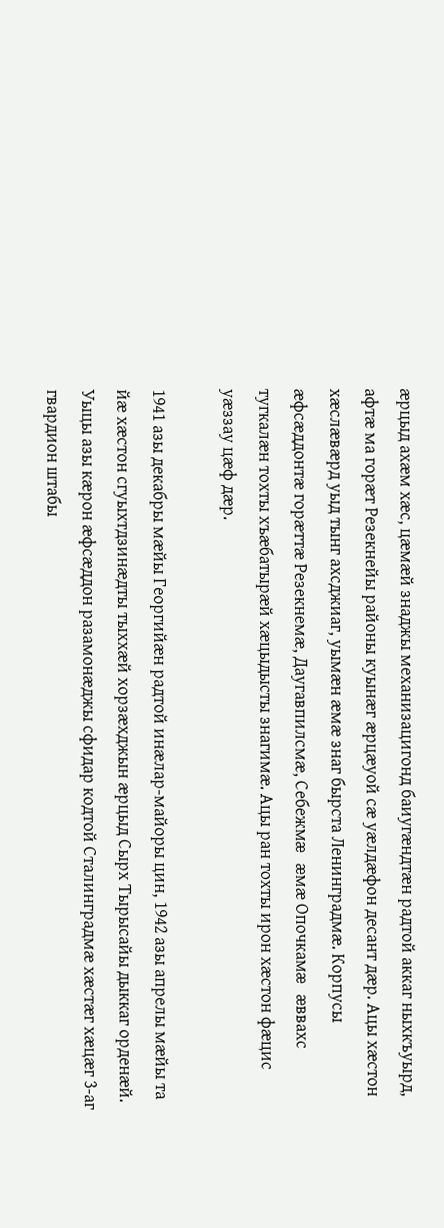æрцыд ахæм хæс, цæмæй знаджы механизацигонд баиугæндтæн радтой аккаг ныхкъуырд, афтæ ма горæт Резекнейы районы куынæг æрцæуой сæ уæлдæфон десант дæр. Ацы хæстон хæслæвæрд уыд тынг ахсджиаг, уымæн æмæ знаг бырста Ленинградмæ. Корпусы æфсæддонтæ горæттæ Резекнемæ, Даугавпилсмæ, Себежмæ æмæ Опочкамæ æввахс тугкалæн тохты хъæбатырæй хæцыдысты знагимæ. Ацы ран тохты ирон хæстон фæцис уæззау цæф дæр.

1941 азы декабры мæйы Георгийæн радтой инæлар-майоры цин, 1942 азы апрелы мæйы та йæ хæстон сгуыхтдзинæдты тыххæй хорзæхджын æрцыд Сырх Тырысайы дыккаг орденæй.  Уыцы азы кæрон æфсæддон разамонæджы сфидар кодтой Сталинградмæ хæстæг хæцæг 3-аг гвардион штабы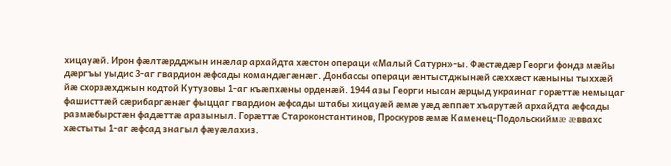хицауæй. Ирон фæлтæрдджын инæлар архайдта хæстон операци «Малый Сатурн»-ы. Фæстæдæр Георги фондз мæйы дæргъы уыдис 3-аг гвардион æфсады командæгæнæг. Донбассы операци æнтыстджынæй сæххæст кæныны тыххæй йæ схорзæхджын кодтой Кутузовы 1-аг къæпхæны орденæй. 1944 азы Георги нысан æрцыд украинаг горæттæ немыцаг фашисттæй сæрибаргæнæг фыццаг гвардион æфсады штабы хицауæй æмæ уæд æппæт хъарутæй архайдта æфсады размæбырстæн фадæттæ аразыныл. Горæттæ Староконстантинов, Проскуров æмæ Каменец-Подольскиймæ æввахс хæстыты 1-аг æфсад знагыл фæуæлахиз.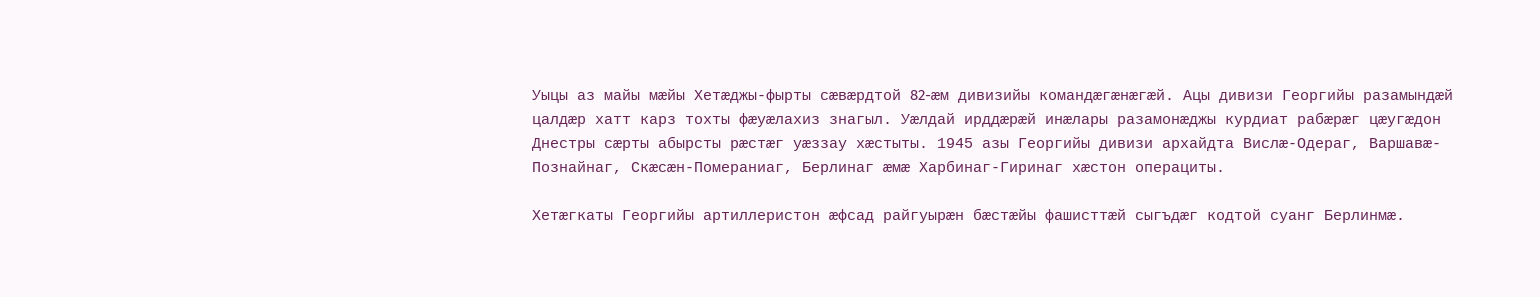Уыцы аз майы мæйы Хетæджы-фырты сæвæрдтой 82-æм дивизийы командæгæнæгæй. Ацы дивизи Георгийы разамындæй цалдæр хатт карз тохты фæуæлахиз знагыл. Уæлдай ирддæрæй инæлары разамонæджы курдиат рабæрæг цæугæдон Днестры сæрты абырсты рæстæг уæззау хæстыты. 1945 азы Георгийы дивизи архайдта Вислæ-Одераг, Варшавæ-Познайнаг, Скæсæн-Помераниаг, Берлинаг æмæ Харбинаг-Гиринаг хæстон операциты.

Хетæгкаты Георгийы артиллеристон æфсад райгуырæн бæстæйы фашисттæй сыгъдæг кодтой суанг Берлинмæ.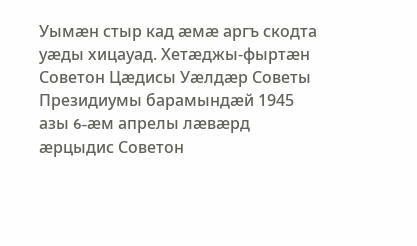Уымæн стыр кад æмæ аргъ скодта уæды хицауад. Хетæджы-фыртæн Советон Цæдисы Уæлдæр Советы Президиумы барамындæй 1945 азы 6-æм апрелы лæвæрд æрцыдис Советон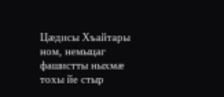Цæдисы Хъайтары ном, немыцаг фашистты ныхмæ тохы йе стыр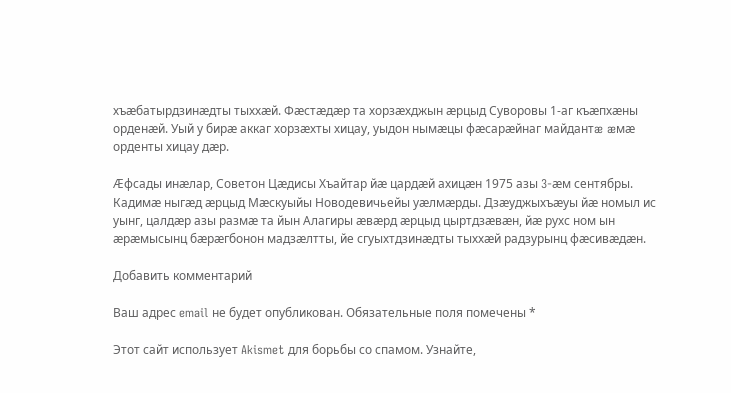хъæбатырдзинæдты тыххæй. Фæстæдæр та хорзæхджын æрцыд Суворовы 1-аг къæпхæны орденæй. Уый у бирæ аккаг хорзæхты хицау, уыдон нымæцы фæсарæйнаг майдантæ æмæ орденты хицау дæр.

Æфсады инæлар, Советон Цæдисы Хъайтар йæ цардæй ахицæн 1975 азы 3-æм сентябры. Кадимæ ныгæд æрцыд Мæскуыйы Новодевичьейы уæлмæрды. Дзæуджыхъæуы йæ номыл ис уынг, цалдæр азы размæ та йын Алагиры æвæрд æрцыд цыртдзæвæн, йæ рухс ном ын æрæмысынц бæрæгбонон мадзæлтты, йе сгуыхтдзинæдты тыххæй радзурынц фæсивæдæн.

Добавить комментарий

Ваш адрес email не будет опубликован. Обязательные поля помечены *

Этот сайт использует Akismet для борьбы со спамом. Узнайте,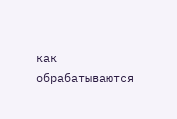как обрабатываются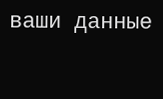ваши данные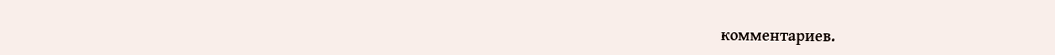комментариев.